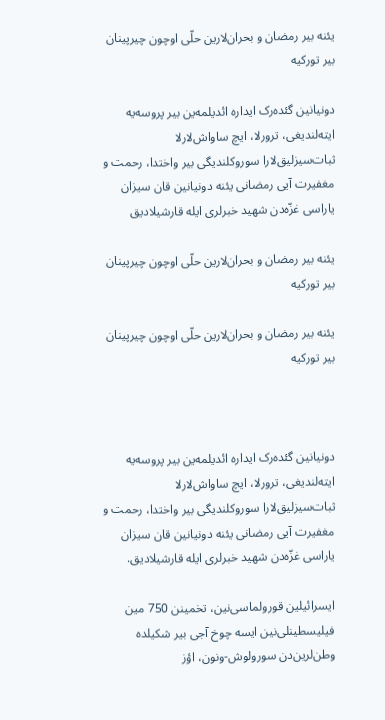یئنه بیر رمضان و بحران‌لارین حلّی اوچون چیرپینان بیر تورکیه

دونیانین گئده‌رک ایداره ائدیلمه‌ین بیر پروسه‌یه ایته‌لندیغی، ترورلا، ایچ ساواش‌‌لارلا ثبات‌سیزلیق‌لارا سوروکلندیگی بیر واختدا، رحمت و مغفیرت آیی رمضانی یئنه دونیانین قان سیزان یاراسی غزّه‌دن شهید خبرلری ایله قارشیلادیق

یئنه بیر رمضان و بحران‌لارین حلّی اوچون چیرپینان بیر تورکیه

یئنه بیر رمضان و بحران‌لارین حلّی اوچون چیرپینان بیر تورکیه



دونیانین گئده‌رک ایداره ائدیلمه‌ین بیر پروسه‌یه ایته‌لندیغی، ترورلا، ایچ ساواش‌‌لارلا ثبات‌سیزلیق‌لارا سوروکلندیگی بیر واختدا، رحمت و مغفیرت آیی رمضانی یئنه دونیانین قان سیزان یاراسی غزّه‌دن شهید خبرلری ایله قارشیلادیق.

ایسرائیلین قورولماسی‌نین، تخمینن 750 مین فیلیسطینلی‌نین ایسه چوخ آجی بیر شکیلده وطن‌لرین‌دن سورولوش-ونون، اؤز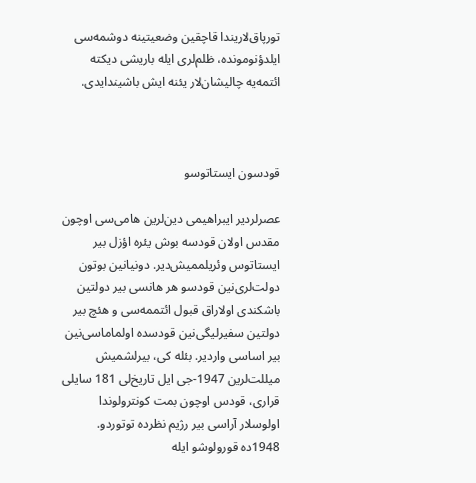تورپاق‌لاریندا قاچقین وضعیتینه دوشمه‌سی ایلدؤنومونده، ظلم‌لری ایله باریشی دیکته ائتمه‌یه چالیشان‌لار یئنه ایش باشیندایدی.



قودسون ایستاتوسو

عصرلردیر ایبراهیمی دین‌لرین هامی‌سی اوچون مقدس اولان قودسه بوش یئره اؤزل بیر ایستاتوس وئریلممیش‌دیر. دونیانین بوتون دولت‌لری‌نین قودسو هر هانسی بیر دولتین باشکندی اولا‌راق قبول ائتممه‌سی و هئچ بیر دولتین سفیرلیگی‌نین قودسده اولماماسی‌نین بیر اساسی واردیر. بئله کی، بیرلشمیش میللت‌لرین 1947-جی ایل تاریخ‌لی 181 سایلی قراری، قودس اوچون بمت کونترولوندا اولوسلار آراسی بیر رژیم نظرده توتوردو. 1948ده قورولوشو ایله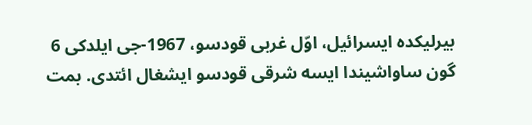بیرلیکده ایسرائیل، اوّل غربی قودسو، 1967-جی ایلدکی 6 گون ساواشیندا ایسه شرقی قودسو ایشغال ائتدی. بمت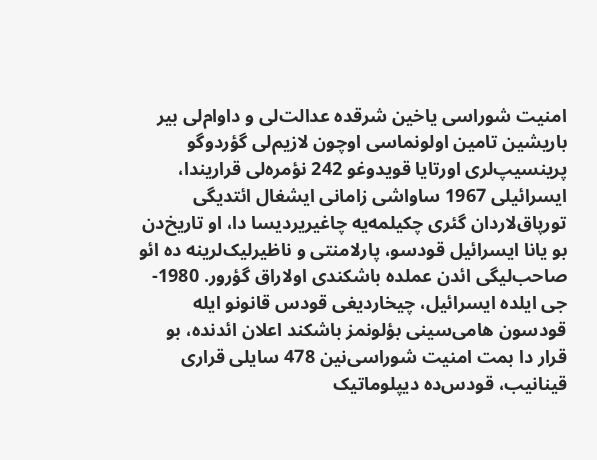امنیت شوراسی یاخین شرقده عدالت‌لی و داوام‌لی بیر باریشین تامین اولونماسی اوچون لازیم‌لی گؤردوگو پرینسیپ‌لری اورتایا قویدوغو 242 نؤمره‌لی قراریندا، ایسرائیلی 1967 ساواشی زامانی ایشغال ائتدیگی تورپاق‌لاردان گئری چکیلمه‌یه چاغیریردیسا دا، او تاریخ‌دن بو یانا ایسرائیل قودسو، پارلامنتی و ناظیرلیک‌لرینه ده ائو صاحب‌لیگی ائدن عملده باشکندی اولا‌راق گؤرور. 1980-جی ایلده ایسرائیل، چیخاردیغی قودس قانونو ایله قودسون هامی‌سینی بؤلونمز باشکند اعلان ائدنده، بو قرار دا بمت امنیت شوراسی‌نین 478 سایلی قراری قینانیب، قودس‌ده دیپلوماتیک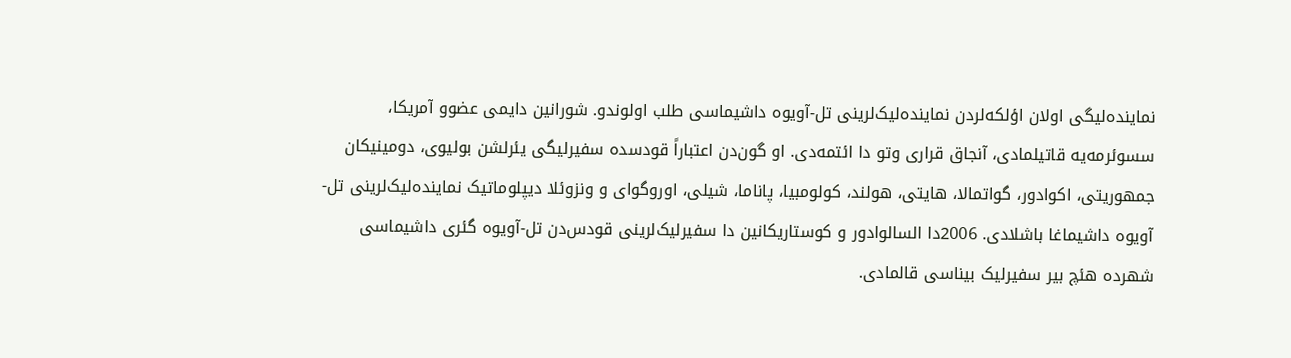نماینده‌لیگی اولان اؤلکه‌لردن نماینده‌لیک‌لرینی تل-آویوه داشیماسی طلب اولوندو. شورانین دایمی عضوو آمریکا، سسوئرمه‌یه قاتیلمادی، آنجاق قراری وتو دا ائتمه‌دی. او گون‌دن اعتباراً قودسده سفیرلیگی یئرلشن بولیوی، دومینیکان جمهوریتی، اکوادور، گواتمالا، هایتی، هولند، کولومبیا، پاناما، شیلی، اوروگوای و ونزوئلا دیپلوماتیک نماینده‌لیک‌لرینی تل-آویوه داشیماغا باشلادی. 2006دا السالوادور و کوستاریکانین دا سفیرلیک‌لرینی قودس‌دن تل-آویوه گئری داشیماسی شهرده هئچ بیر سفیرلیک بیناسی قالمادی.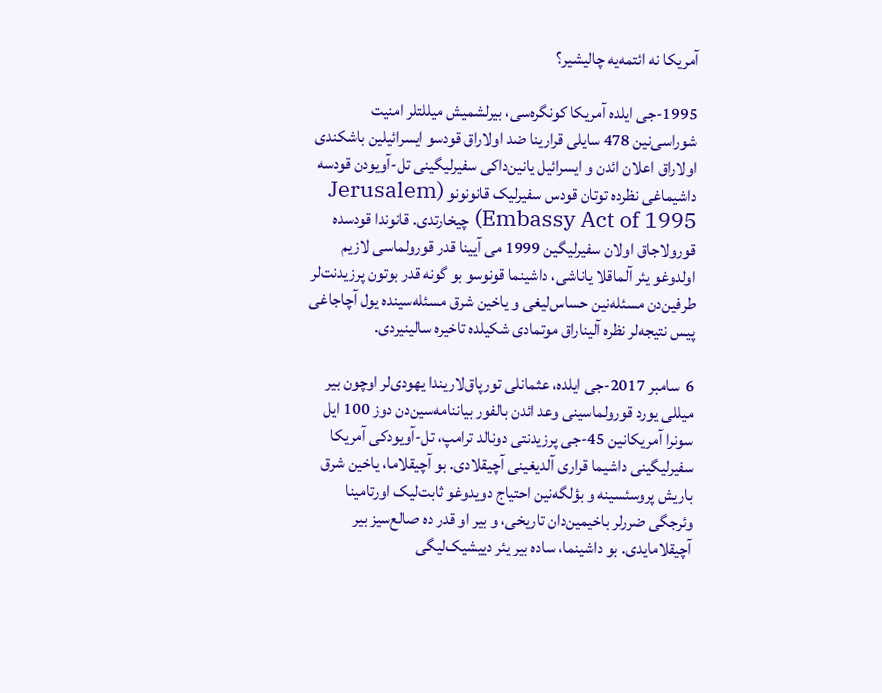آمریکا نه ائتمه‌یه چالیشیر؟

1995-جی ایلده آمریکا کونگره‌سی، بیرلشمیش میللتلر امنیت شوراسی‌نین 478 سایلی قرارینا ضد اولا‌راق قودسو ایسرائیلین باشکندی اولا‌راق اعلان ائدن و ایسرائیل یانین‌داکی سفیرلیگینی تل-آویو‌دن قودسه داشیماغی نظرده توتان قودس سفیرلیک قانونونو (Jerusalem Embassy Act of 1995) چیخارتدی. قانوندا قودسده قورولا‌جاق اولان سفیرلیگین 1999 می آیینا قدر قورولماسی لازیم اولدوغو یئر آلماقلا یاناشی، داشینما قونوسو بو گونه قدر بوتون پرزیدنت‌لر طرفین‌دن مسئله‌نین حساس‌لیغی و یاخین شرق مسئله‌سینده یول آچاجاغی پیس نتیجه‌لر نظره آلینا‌راق موتمادی شکیلده تاخیره سالینیردی.

6  سامبر 2017-جی ایلده، عثمانلی تورپاق‌لاریندا یهودی‌لر اوچون بیر میللی یورد قورولماسینی وعد ائدن بالفور بیاننامه‌سین‌دن دوز 100 ایل سونرا آمریکانین 45-جی پرزیدنتی دونالد ترامپ، تل-آویو‌دکی آمریکا سفیرلیگینی داشیما قراری آلدیغینی آچیقلادی. بو آچیقلاما، یاخین شرق باریش پروسئسینه و بؤلگه‌نین احتیاج دویدوغو ثابت‌لیک اورتامینا وئرجگی ضررلر باخیمین‌دان تاریخی، و بیر او قدر ده صالع‌سیز بیر آچیقلامایدی. بو داشینما، ساده بیر یئر دییشیک‌لیگی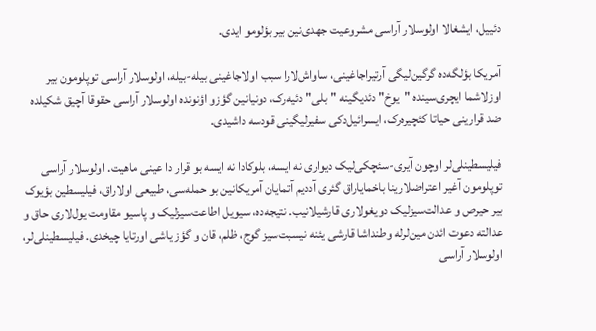دئییل، ایشغالا اولوسلار آراسی مشروعیت جهدی‌نین بیر بؤلومو ایدی.

آمریکا بؤلگه‌ده گرگین‌لیگی آرتیراجاغینی، ساواش‌لارا سبب اولاجاغینی بیله-بیله، اولوسلار آراسی توپلومون بیر اوزلاشما ایچری‌سینده "یوخ" دئدیگینه "بلی" دئیه‌رک، دونیانین گؤزو اؤنونده اولوسلار آراسی حقوقا آچیق شکیلده ضد قرارینی حیاتا کئچیره‌رک، ایسرائیل‌دکی سفیرلیگینی قودسه داشیدی.

فیلیسطینلی‌لر اوچون آیری-سئچکی‌لیک دیواری نه ایسه، بلوکادا نه ایسه بو قرار دا عینی ماهیت. اولوسلار آراسی توپلومون آغیر اعتراضلارینا باخمایا‌راق گئری آددیم آتمایان آمریکانین بو حمله‌سی، طبیعی اولا‌راق، فیلیسطین بؤیوک بیر حیرص و عدالت‌سیزلیک دویغولاری قارشیلانیب. نتیجه‌ده، سیویل اطاعت‌سیزلیک و پاسیو مقاومت یول‌لاری حاق و عدالته دعوت ائدن مین‌لرله وطنداشا قارشی یئنه نیسبت‌سیز گوج، ظلم، قان و گؤز یاشی اورتایا چیخدی. فیلیسطینلی‌لر، اولوسلار آراسی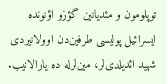توپلومون و مئدیانین گؤزو اؤنونده ایسرائیل پولیسی طرفین‌دن اوولانیردی شهید ائدیلدی‌لر، مین‌لرله ده یارالانیب.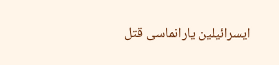ایسرائیلین یارانماسی قتل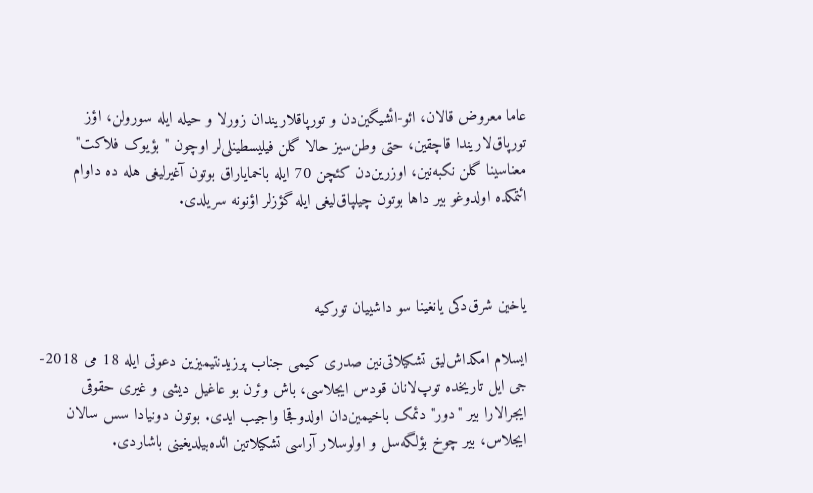عاما معروض قالان، ائو-ائشیگین‌دن و تورپاقلاریندان‌ زورلا و حیله ایله سورولن، اؤز تورپاق‌لاریندا قاچقین، حتی وطن‌سیز حالا گلن فیلیسطینلی‌لر اوچون "بؤیوک فلاکت" معناسینا گلن نکبه‌نین، اوزرین‌دن کئچن 70 ایله باخمایا‌راق بوتون آغیرلیغی هله ده داوام ائتمکده اولدوغو بیر داها بوتون چیلپاق‌لیغی ایله گؤزلر اؤنونه سریلدی.



یاخین شرق‌دکی یانغینا سو داشییان تورکیه

ایسلام امکداش‌لیق تشکیلاتی‌نین صدری کیمی جناب پرزیدنتیمیزین دعوتی ایله 18 می 2018-جی ایل تاریخده توپ‌لانان قودس ایجلاسی، باش وئرن بو عاغیل دیشی و غیری حقوقی ایجرالارا بیر "دور" دئمک باخیمین‌دان اولدوقجا واجیب ایدی. بوتون دونیادا سس سالان ایجلاس، بیر چوخ بؤلگه‌سل و اولوسلار آراسی تشکیلاتین ائده‌بیلدیغینی باشاردی.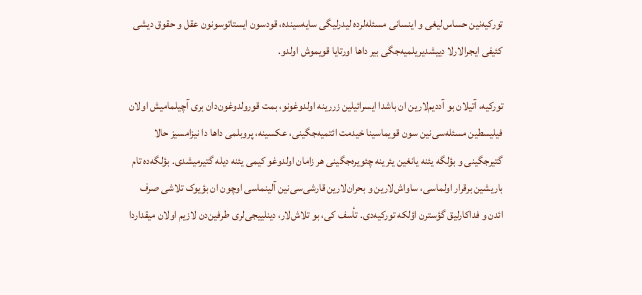تورکیه‌نین حساس‌لیغی و اینسانی مسئله‌لرده لیدرلیگی سایه‌سینده، قودسون ایستاتوسونون عقل و حقوق دیشی کئیفی ایجرالارلا دییشدیریلمیه‌جگی بیر داها اورتایا قویموش اولدو.

تورکیه، آتیلان بو آددیم‌لارین ان باشدا ایسرائیلین زررینه اولدوغونو، بمت قورولدوغون‌دان بری آچیلمامیش اولان فیلیسطین مسئله‌سی‌نین سون قویماسینا خیدمت ائتمیه‌جگینی، عکسینه، پروبلمی داها دا نیزامسیز حالا گتیرجگینی و بؤلگه یئنه یانغین یئرینه چئویره‌جگینی هر زامان اولدوغو کیمی یئنه دیله گتیرمیشدی. بؤلگه‌ده تام باریشین برقرار اولماسی، ساواش‌لارین و بحران‌لارین قارشی‌سی‌نین آلینماسی اوچون ان بؤیوک تلاشی صرف ائدن و فداکارلیق گؤسترن اؤلکه تورکیه‌دی. تأسف کی، بو تلاش‌لار، دینلییجی‌لری طرفین‌دن لازیم اولان میقداردا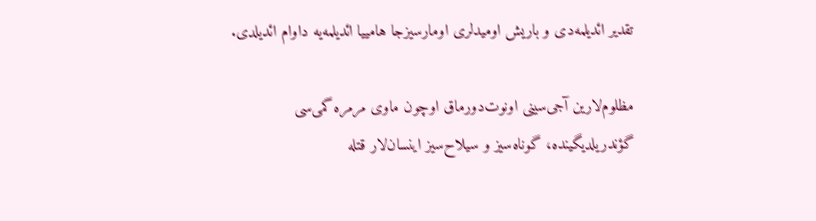تقدیر ائدیلمه‌دی و باریش اومیدلری اومارسیزجا هامییا ائدیلمه‌یه داوام ائدیلدی.

مظلوم‌لارین آجی‌سینی اونوت‌دورماق اوچون ماوی مرمره گمی‌سی گؤندریلدیگینده، گوناه‌سیز و سیلاح‌سیز اینسان‌لار قتله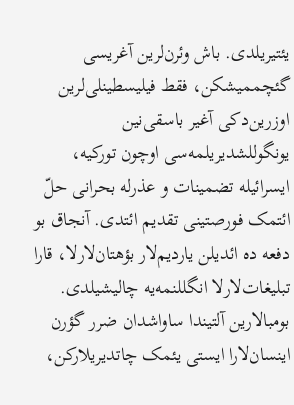یئتیریلدی. باش وئرن‌لرین آغریسی گئچممیشکن، فقط فیلیسطینلی‌لرین اوزرین‌دکی آغیر باسقی‌نین یونگوللشدیریلمه‌سی اوچون تورکیه، ایسرائیله تضمینات و عذرله بحرانی حلّ ائتمک فورصتینی تقدیم ائتدی. آنجاق بو دفعه ده ائدیلن یاردیم‌لار بؤهتان‌لارلا، قارا تبلیغات‌لارلا انگللنمه‌یه چالیشیلدی. بومبا‌لارین آلتیندا ساواشدان ضرر گؤرن اینسان‌لارا ایستی یئمک چاتدیریلارکن،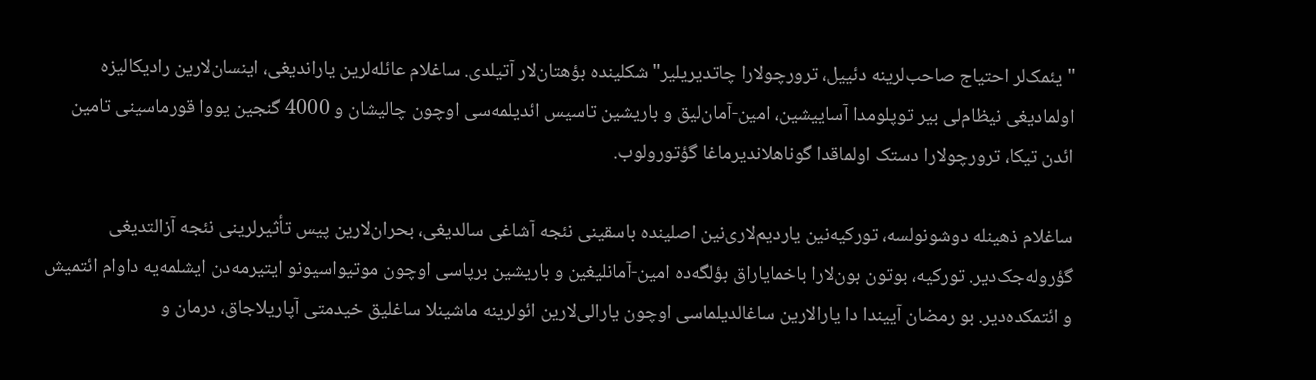"یئمک‌لر احتیاج صاحب‌لرینه دئییل، ترورچولارا چاتدیریلیر" شکلینده بؤهتان‌لار آتیلدی. ساغلام عائله‌لرین یاراندیغی، اینسان‌لارین رادیکالیزه اولمادیغی نیظام‌لی بیر توپلومدا آساییشین، امین-آمان‌لیق و باریشین تاسیس ائدیلمه‌سی اوچون چالیشان و 4000 گنجین یووا قورماسینی تامین ائدن تیکا، ترورچولارا دستک اولماقدا گوناهلاندیرماغا گؤتورولوب.

ساغلام ذهینله دوشونولسه، تورکیه‌نین یاردیم‌لاری‌نین اصلینده باسقینی نئجه آشاغی سالدیغی، بحران‌لارین پیس تأثیرلرینی نئجه آزالتدیغی گؤروله‌جک‌دیر. تورکیه، بوتون بون‌لارا باخمایا‌راق بؤلگه‌ده امین-آمانلیغین و باریشین برپاسی اوچون موتیواسیونو ایتیرمه‌دن ایشلمه‌یه داوام ائتمیش و ائتمکده‌دیر. بو رمضان آییندا دا یارا‌لارین ساغالدیلماسی اوچون یارا‌لی‌لارین ائولرینه ماشینلا ساغلیق خیدمتی آپاریلا‌جاق، درمان و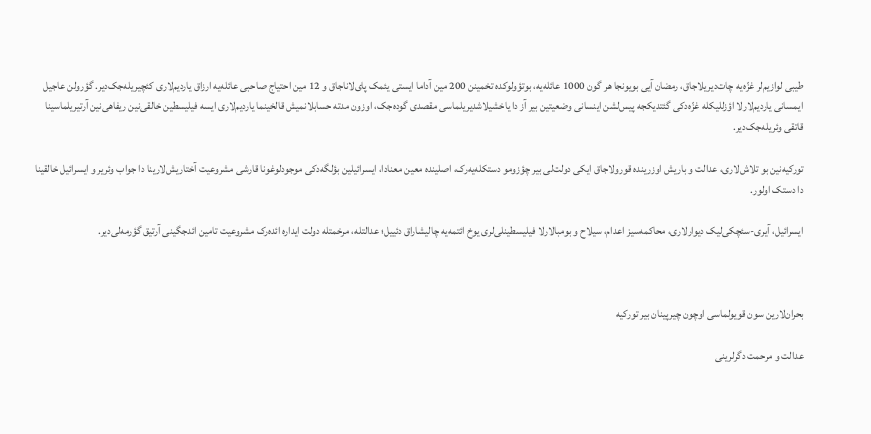طیبی لوازیم‌لر غزّه‌یه چات‌دیریلا‌جاق، رمضان آیی بویونجا هر گون 1000 عائله‌یه، بوتؤولوکده تخمینن 200 مین آداما ایستی یئمک پای‌لانا‌جاق و 12 مین احتیاج صاحبی عائله‌یه ارزاق یاردیم‌لاری کئچیریله‌جک‌دیر. گؤرولن عاجیل ایمسانی یاردیم‌لارلا اؤزللیکله غزّه‌دکی گئتدیکجه پیس‌لشن اینسانی وضعیتین بیر آز دا یاخشیلاشدیریلماسی مقصدی گوده‌جک، اوزون مدته حسابلانمیش قالخینما یاردیم‌لاری ایسه فیلیسطین خالقی‌نین ریفاهی‌نین آرتیریلماسینا قاتقی وئریله‌جک‌دیر.

تورکیه‌نین بو تلاش‌لاری، عدالت و باریش اوزرینده قورولا‌جاق ایکی دولت‌لی بیر چؤزومو دستکله‌یه‌رک، اصلینده معین معنادا، ایسرائیلین بؤلگه‌دکی موجودلوغونا قارشی مشروعیت آختاریش‌لارینا دا جواب وئریر و ایسرائیل خالقینا دا دستک اولور.

ایسرائیل، آیری-سئچکی‌لیک دیوارلاری، محاکمه‌سیز اعدام، سیلاح و بومبا‌لارلا فیلیسطینلی‌لری یوخ ائتمه‌یه چالیشا‌راق دئییل؛ عدالتله، مرخمتله دولت ایداره ائده‌رک مشروعیت تامین ائدجگینی آرتیق گؤرمه‌لی‌دیر.



بحران‌لارین سون قویولماسی اوچون چیرپینان بیر تورکیه

عدالت و مرحمت دگرلرینی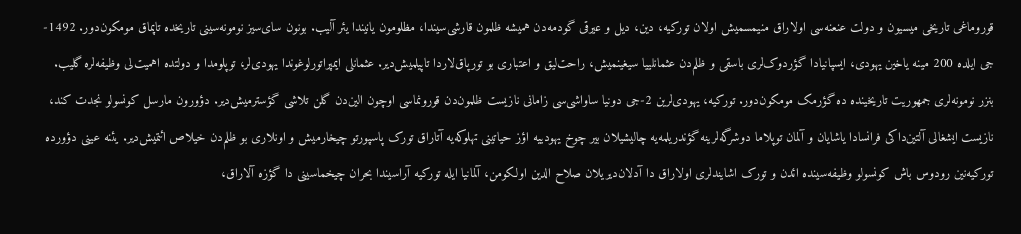قوروماغی تاریخی میسیون و دولت عنعنه‌سی اولا‌راق منیمسمیش اولان تورکیه، دین، دیل و عیرقی گودمه‌دن همیشه ظلمون قارشی‌سیندا، مظلومون یانیندا یئر آلیب. بونون سای‌سیز نومونه‌سینی تاریخده تاپماق مومکون‌دور. 1492-جی ایلده 200 مینه یاخین یهودی، ایسپانیادا گؤردوک‌لری باسقی و ظلم‌دن عثمانلییا سیغینمیش، راحت‌لیق و اعتباری بو تورپاق‌لاردا تاپیلمیش‌دیر. عثمانلی ایمپراتورلوغوندا یهودی‌لر، توپلومدا و دولتده اهمیت‌لی وظیفه‌لره گلیب. بنزر نومونه‌لری جمهوریت تاریخینده ده گؤرمک مومکون‌دور. تورکیه، یهودی‌لرین 2-جی دونیا ساواشی‌سی زامانی نازیست ظلمون‌دن قورونماسی اوچون الین‌دن گلن تلاشی گؤسترمیش‌دیر. دؤورون مارسل کونسولو نجدت کند، نازیست ایشغا‌لی آلتین‌داکی فرانسادا یاشایان و آلمان توپلاما دوشرگه‌لرینه گؤندریلمه‌یه چالیشیلان بیر چوخ یهودییه اؤز حیاتینی تهلوکه‌یه آتا‌راق تورک پاسپورتو چیخارمیش و اونلاری بو ظلم‌دن خیلاص ائتمیش‌دیر. یئنه عینی دؤورده تورکیه‌نین رودوس باش کونسولو وظیفه‌سینده ائدن و تورک اشایندلری اولا‌راق دا آدلان‌دیریلان صلاح الدین اولکومن، آلمانیا ایله تورکیه آراسیندا بحران چیخماسینی دا گؤزه آلا‌راق،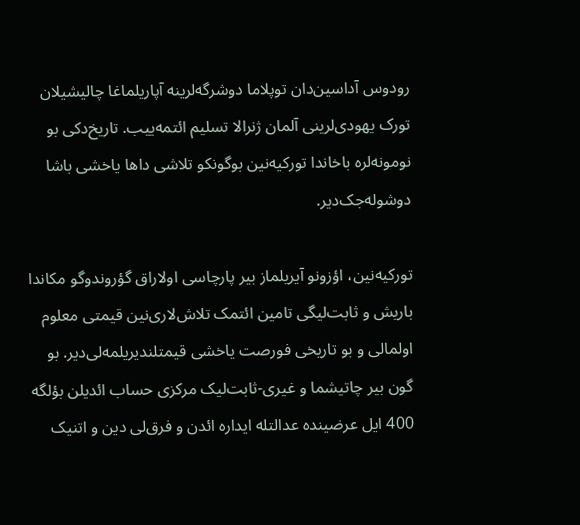رودوس آداسین‌دان توپلاما دوشرگه‌لرینه آپاریلماغا چالیشیلان تورک یهودی‌لرینی آلمان ژنرالا تسلیم ائتمه‌ییب. تاریخ‌دکی بو نومونه‌لره باخاندا تورکیه‌نین بوگونکو تلاشی داها یاخشی باشا دوشوله‌جک‌دیر.

تورکیه‌نین، اؤزونو آیریلماز بیر پارچاسی اولا‌راق گؤروندوگو مکاندا باریش و ثابت‌لیگی تامین ائتمک تلاش‌لاری‌نین قیمتی معلوم اولما‌لی و بو تاریخی فورصت یاخشی قیمتلندیریلمه‌لی‌دیر. بو گون بیر چاتیشما و غیری-ثابت‌لیک مرکزی حساب ائدیلن بؤلگه 400 ایل عرضینده عدالتله ایداره ائدن و فرق‌لی دین و اتنیک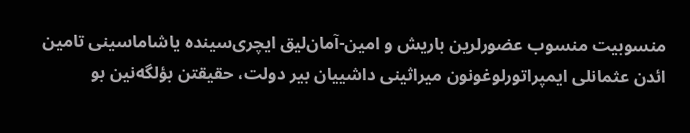منسوبیت منسوب عضورلرین باریش و امین-آمان‌لیق ایچری‌سینده یاشاماسینی تامین ائدن عثمانلی ایمپراتورلوغونون میراثینی داشییان بیر دولت، حقیقتن بؤلگه‌‌نین بو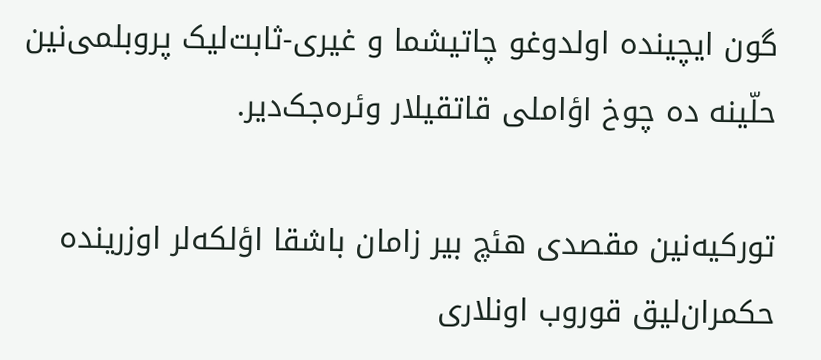گون ایچینده اولدوغو چاتیشما و غیری-ثابت‌لیک پروبلمی‌نین حلّینه ده چوخ اؤاملی قاتقیلار وئره‌جک‌دیر.

تورکیه‌نین مقصدی هئچ بیر زامان باشقا اؤلکه‌لر اوزرینده حکمران‌لیق قوروب اونلاری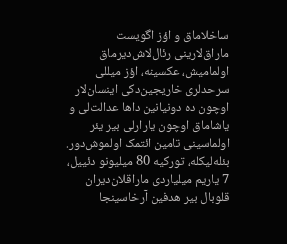ساخلاماق و اؤز اگویست ماراق‌لارینی رئال‌لاش‌دیرماق اولمامیش، عکسینه، اؤز میللی سرحدلری خاریجین‌دکی اینسان‌لار اوچون ده دونیانین داها عدالت‌لی و یاشاماق اوچون یارارلی بیر یئر اولماسینی تامین ائتمک اولموش‌دور. بئله‌لیکله، تورکیه 80 میلیونو دئییل، 7 یاریم میلیاردی ماراقلان‌دیران قلوبال بیر هدفین آرخاسینجا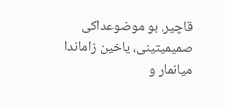قاچیر. بو موضوعداکی صمیمیتینی، یاخین زاماندا میانمار و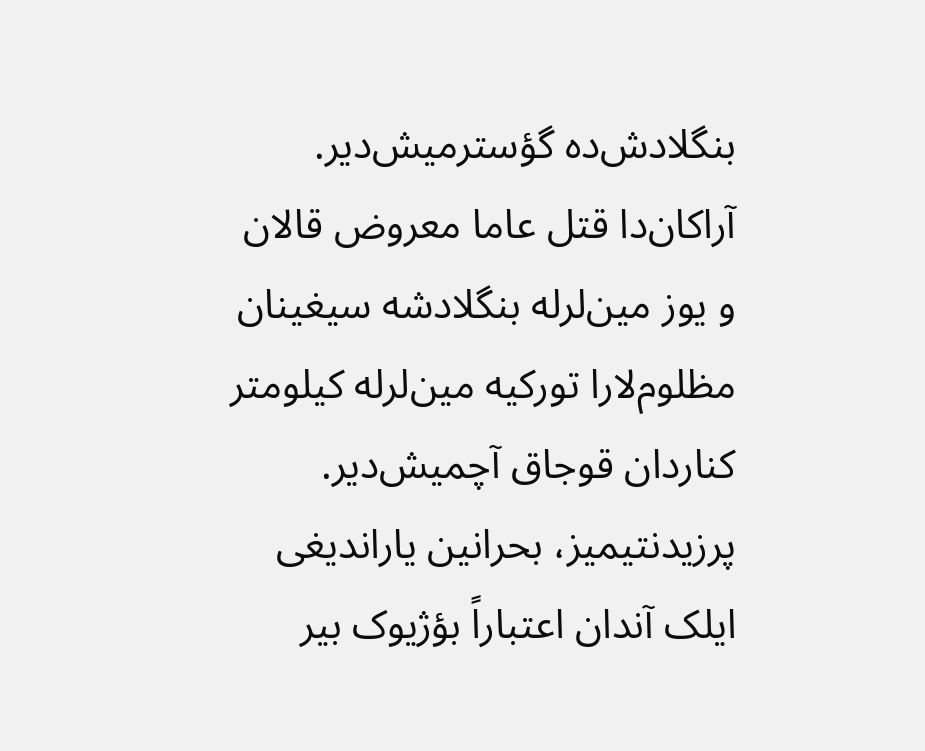بنگلادش‌ده گؤسترمیش‌دیر. آراکان‌دا قتل عاما معروض قالان و یوز مین‌لرله بنگلادشه سیغینان مظلوم‌لارا تورکیه مین‌لرله کیلومتر کناردان قوجاق آچمیش‌دیر. پرزیدنتیمیز، بحرانین یاراندیغی ایلک آندان اعتباراً بؤژیوک بیر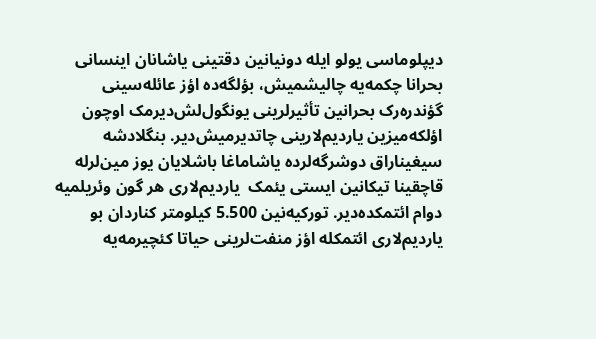دیپلوماسی یولو ایله دونیانین دقتینی یاشانان اینسانی بحرانا چکمه‌یه چالیشمیش، بؤلگه‌ده اؤز عائله‌سینی گؤندره‌رک بحرانین تأثیرلرینی یونگول‌لش‌دیرمک اوچون اؤلکه‌میزین یاردیم‌لارینی چاتدیرمیش‌دیر. بنگلادشه سیغینا‌راق دوشرگه‌لرده یاشاماغا باشلایان یوز مین‌لرله قاچقینا تیکانین ایستی یئمک  یاردیم‌لاری هر گون وئریلمیه دوام ائتمکده‌دیر. تورکیه‌نین 5.500 کیلومتر کناردان بو یاردیم‌لاری ائتمکله اؤز منفت‌لرینی حیاتا کئچیرمه‌یه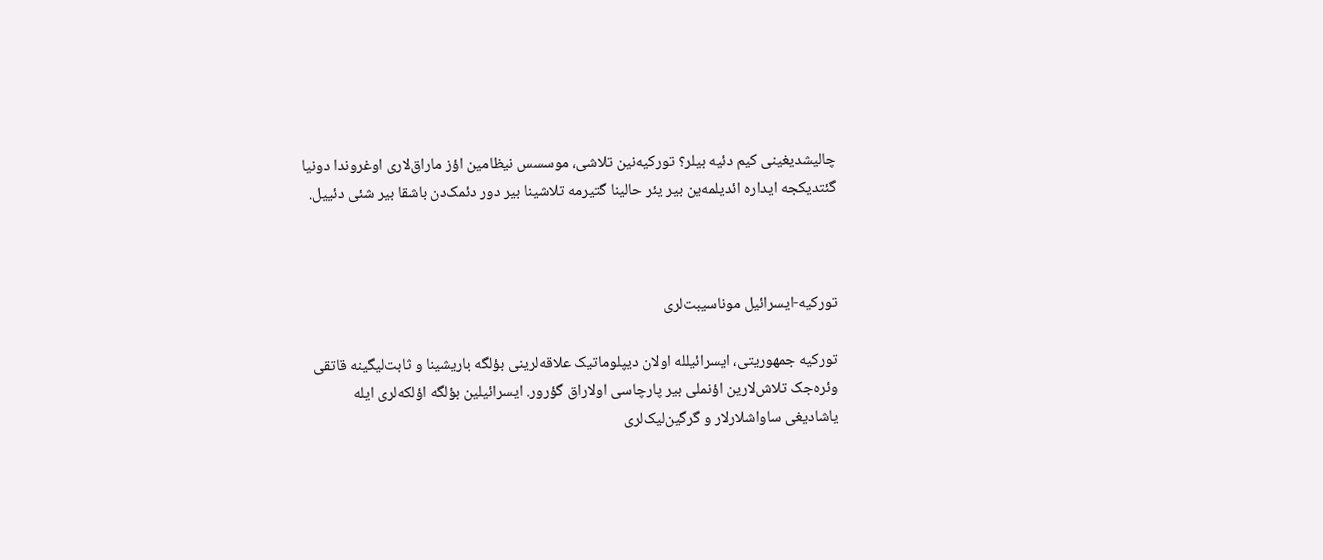چالیشدیغینی کیم دئیه بیلر؟ تورکیه‌نین تلاشی، موسسس نیظامین اؤز ماراق‌لاری اوغروندا دونیا گئتدیکجه ایداره ائدیلمه‌ین بیر یئر حالینا گتیرمه تلاشینا بیر دور دئمک‌دن باشقا بیر شئی دئییل.



تورکیه-ایسرائیل موناسیبت‌لری

تورکیه جمهوریتی، ایسرائیلله اولان دیپلوماتیک علاقه‌لرینی بؤلگه باریشینا و ثابت‌لیگینه قاتقی وئره‌جک تلاش‌لارین اؤنملی بیر پارچاسی اولا‌راق گؤرور. ایسرائیلین بؤلگه اؤلکه‌لری ایله یاشادیغی ساواشلار‌لار و گرگین‌لیک‌لری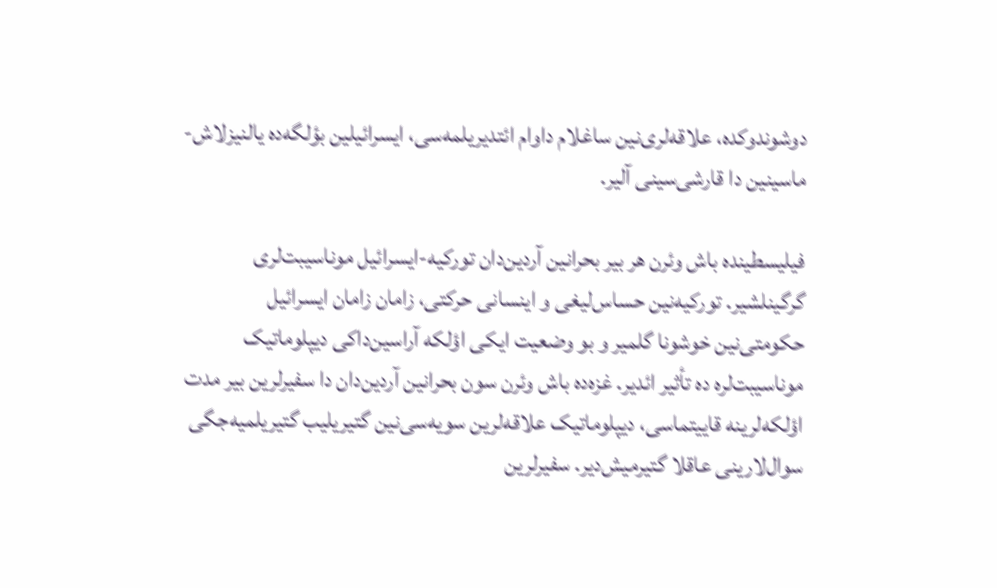دوشوندوکده، علاقه‌لری‌نین ساغلام داوام ائتدیریلمه‌سی، ایسرائیلین بؤلگه‌ده یالنیزلاش-ماسینین دا قارشی‌سینی آلیر.

فیلیسطینده باش وئرن هر بیر بحرانین آردین‌دان تورکیه-ایسرائیل موناسیبت‌لری گرگینلشیر. تورکیه‌نین حساس‌لیغی و اینسانی حرکتی، زامان زامان ایسرائیل حکومتی‌نین خوشونا گلمیر و بو وضعیت ایکی اؤلکه آراسین‌داکی دیپلوماتیک موناسیبت‌لره ده تأثیر ائدیر. غزه‌ده باش وئرن سون بحرانین آردین‌دان دا سفیرلرین بیر مدت اؤلکه‌لرینه قاییتماسی، دیپلوماتیک علاقه‌لرین سویه‌سی‌نین گتیریلیب گتیریلمیه‌جگی سوال‌لارینی عاقلا گتیرمیش‌دیر. سفیرلرین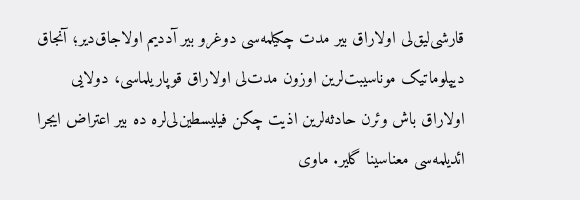قارشی‌لیق‌لی اولا‌راق بیر مدت چکیلمه‌سی دوغرو بیر آددیم اولا‌جاق‌دیر؛ آنجاق دیپلوماتیک موناسیبت‌لرین اوزون مدت‌لی اولا‌راق قوپاریلماسی، دولایی اولا‌راق باش وئرن حادثه‌لرین اذیت چکن فیلیسطین‌لی‌لره ده بیر اعتراض ایجرا ائدیلمه‌سی معناسینا گلیر. ماوی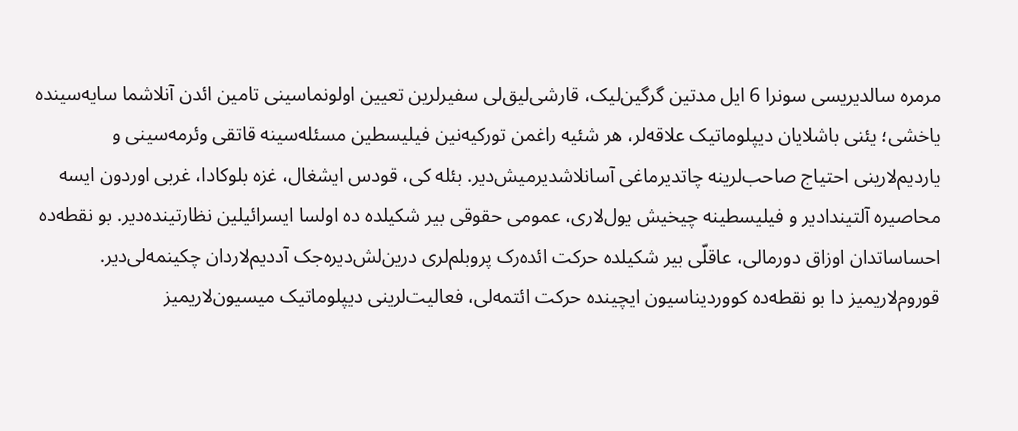مرمره سالدیریسی سونرا 6 ایل مدتین گرگین‌لیک، قارشی‌لیق‌لی سفیرلرین تعیین اولونماسینی تامین ائدن آنلاشما سایه‌سینده یاخشی؛ یئنی باشلایان دیپلوماتیک علاقه‌لر، هر شئیه راغمن تورکیه‌نین فیلیسطین مسئله‌سینه قاتقی وئرمه‌سینی و یاردیم‌لارینی احتیاج صاحب‌لرینه چاتدیرماغی آسانلاشدیرمیش‌دیر. بئله کی، قودس ایشغال، غزه بلوکادا، غربی اوردون ایسه محاصیره آلتیندا‌دیر و فیلیسطینه چیخیش یول‌لاری، عمومی حقوقی بیر شکیلده ده اولسا ایسرائیلین نظارتینده‌دیر. بو نقطه‌ده احساساتدان اوزاق دورما‌لی، عاقلّی بیر شکیلده حرکت ائده‌رک پروبلم‌لری درین‌لش‌دیره‌جک آددیم‌لاردان چکینمه‌لی‌دیر. قوروم‌لاریمیز دا بو نقطه‌ده کووردیناسیون ایچینده حرکت ائتمه‌لی، فعالیت‌لرینی دیپلوماتیک میسیون‌لاریمیز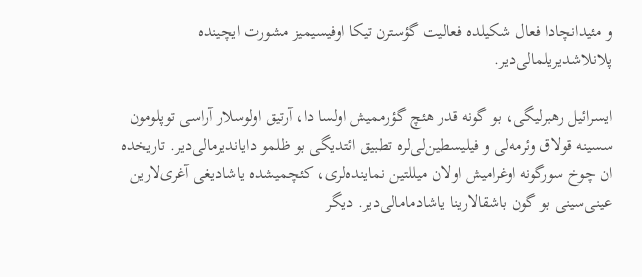و مئیدانچادا فعال شکیلده فعالیت گؤسترن تیکا اوفیسیمیز مشورت ایچینده پلانلاشدیریلما‌لی‌دیر.

ایسرائیل رهبرلیگی، بو گونه قدر هئچ گؤرممیش اولسا دا، آرتیق اولوسلار آراسی توپلومون سسینه قولاق وئرمه‌لی و فیلیسطین‌لی‌لره تطبیق ائتدیگی بو ظلمو دایاندیرما‌لی‌دیر. تاریخده ان چوخ سورگونه اوغرامیش اولان میللتین نماینده‌لری، کئچمیشده یاشادیغی آغری‌لارین عینی‌سینی بو گون باشقا‌لارینا یاشادماما‌لی‌دیر. دیگر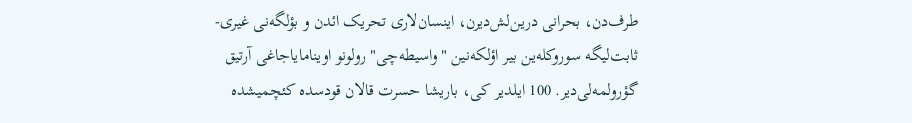طرف‌دن، بحرانی درین‌لش‌دیرن، اینسان‌لاری تحریک ائدن و بؤلگه‌نی غیری-ثابت‌لیگه سوروکله‌ین بیر اؤلکه‌نین "واسیطه‌چی" رولونو اوینامایاجاغی آرتیق گؤرولمه‌لی‌دیر. 100 ایلدیر کی، باریشا حسرت قالان قودسده کئچمیشده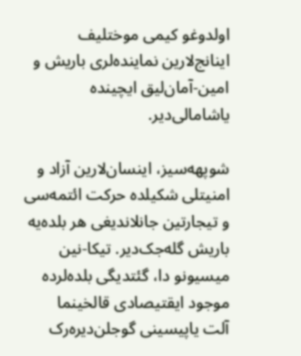اولدوغو کیمی موختلیف اینانج‌لارین نماینده‌لری باریش و امین-آمان‌لیق ایچینده یاشاما‌لی‌دیر.

شوپهه‌سیز، اینسان‌لارین آزاد و امنیتلی شکیلده حرکت ائتمه‌سی و تیجارتین جانلاندیغی هر بلده‌یه باریش گله‌جک‌دیر. تیکا-نین میسیونو دا، گئتدیگی بلده‌لرده موجود ایقتیصادی قالخینما  آلت یاپیسینی گوجلن‌دیره‌رک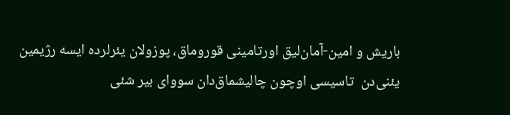باریش و امین-آمان‌لیق اورتامینی قوروماق، پوزولان یئرلرده ایسه رژیمین یئنی‌دن  تاسیسی اوچون چالیشماق‌دان سووای بیر شئی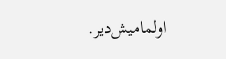اولمامیش‌دیر.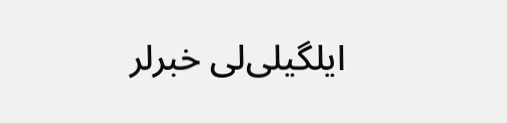ایلگیلی‌لی خبرلر